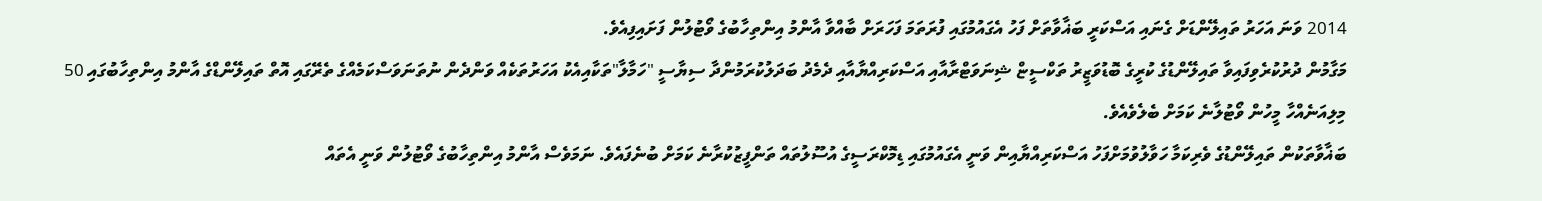2014 ވަނަ އަހަރު ތައިލޭންޑަށް ގެނައި އަސްކަރީ ބަޣާވާތަށް ފަހު އެގައުމުގައި ފުރަތަމަ ފަހަރަށް ބާއްވާ އާންމު އިންތިހާބުގެ ވޯޓުލުން ފަށައިފިއެވެ.
މަގާމުން ދުރުކުރެވިފައިވާ ތައިލޭންޑުގެ ކުރީގެ ބޮޑުވަޒީރު ތަކްސީޏް ޝިނަވަޓްރާއާއި އަސްކަރިއްޔާއާއި ދެމެދު ބަދަލުކުރަމުންދާ ސިޔާސީ "ހަމާލާ"ތަކާއިއެކު އަހަރުތަކެއް ވަންދެން ނުތަނަވަސްކަމެއްގެ ތެރޭގައި އޮތް ތައިލޭންޑްގެ އާންމު އިންތިހާބުގައި 50 މިލިއަނެއްހާ މީހުން ވޯޓުލާނެ ކަމަށް ބެލެވެއެވެ.
ބަޣާވާތަކުން ތައިލޭންޑުގެ ވެރިކަމާ ހަވާލުވުމަށްފަހު އަސްކަރިއްޔާއިން ވަނީ އެގައުމުގައި ޑިމޮކްރަސީގެ އުސޫލުތައް ތަންފީޒުކުރާނެ ކަމަށް ބުނެފައެވެ. ނަމަވެސް އާންމު އިންތިހާބުގެ ވޯޓުލުން ވަނީ އެތައް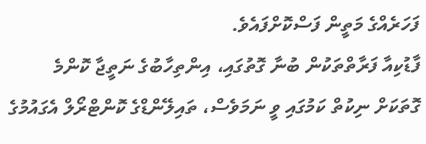ފަހަރެއްގެ މަތީން ފަސްކޮށްފައެވެ.
ފާޑުކިއާ ފަރާތްތަކުން ބުނާ ގޮތުގައި، އިންތިހާބުގެ ނަތީޖާ ކޮންމެ ގޮތަކަށް ނިކުތް ކަމުގައި ވީ ނަމަވެސް، ތައިލޭންޑްގެ ކޮންޓްރޯލް އެގައުމުގެ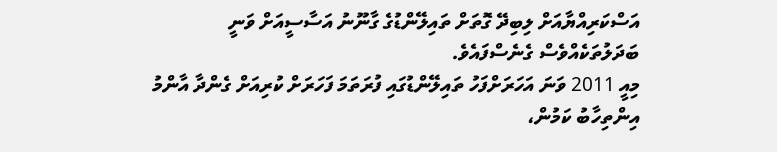އަސްކަރިއްޔާއަށް ލިބިދޭ ގޮތަށް ތައިލޭންޑުގެ ގާނޫނު އަސާސީއަށް ވަނީ ބަދަލުތަކެއްވެސް ގެނެސްފައެވެ.
މިއީ 2011 ވަނަ އަހަރަށްފަހު ތައިލޭންޑުގައި ފުރަތަމަ ފަހަރަށް ކުރިއަށް ގެންދާ އާންމު އިންތިހާބު ކަމުން،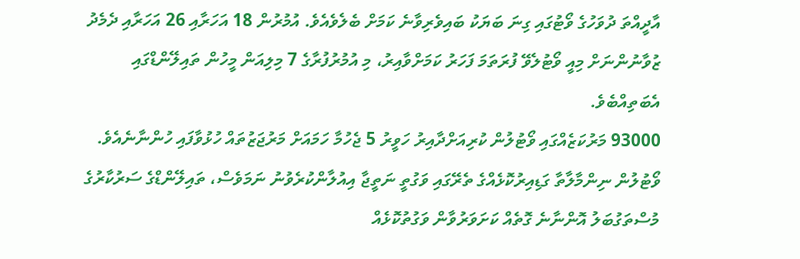އާދީއްތަ ދުވަހުގެ ވޯޓުގައި ގިނަ ބަޔަކު ބައިވެރިވާނެ ކަމަށް ބެލެވެއެވެ. އުމުރުން 18 އަހަރާއި 26 އަހަރާއި ދެމެދު ޒުވާނުންނަށް މިއީ ވޯޓުލެވޭ ފުރަތަމަ ފަހަރު ކަމަށްވާއިރު، މި އުމުރުފުރާގެ 7 މިލިއަން މީހުން ތައިލޭންޑްގައި އެބަތިއްބެވެ.
93000 މަރުކަޒެއްގައި ވޯޓުލުން ކުރިއަށްދާއިރު ހަވީރު 5 ޖެހުމާ ހަމައަށް މަރުޖަޒުތައް ހުޅުވާފައި ހުންނާނެއެވެ. ވޯޓުލުން ނިންމާލާތާ ގަޑިއިރުކޮޅެއްގެ ތެރޭގައި ވަގުތީ ނަތީޖާ އިއުލާންކުރެވުނު ނަމަވެސް، ތައިލޭންޑްގެ ސަރުކާރުގެ މުސްތަގުބަލު އޮންނާނެ ގޮތެއް ކަށަވަރުވާން ވަގުތުކޮޅެއް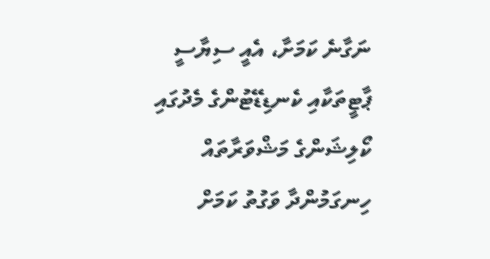ނަގާނެ ކަމަށާ، އެއީ ސިޔާސީ ޕާޓީތަކާއި ކެނޑިޑޭޓުންގެ މެދުގައި ކޯލިޝަންގެ މަޝްވަރާތައް ހިނގަމުންދާ ވަގުތު ކަމަށް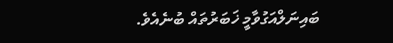ބައިނަލްއަގުވާމީ ޚަބަރުތައް ބުނެއެވެ.